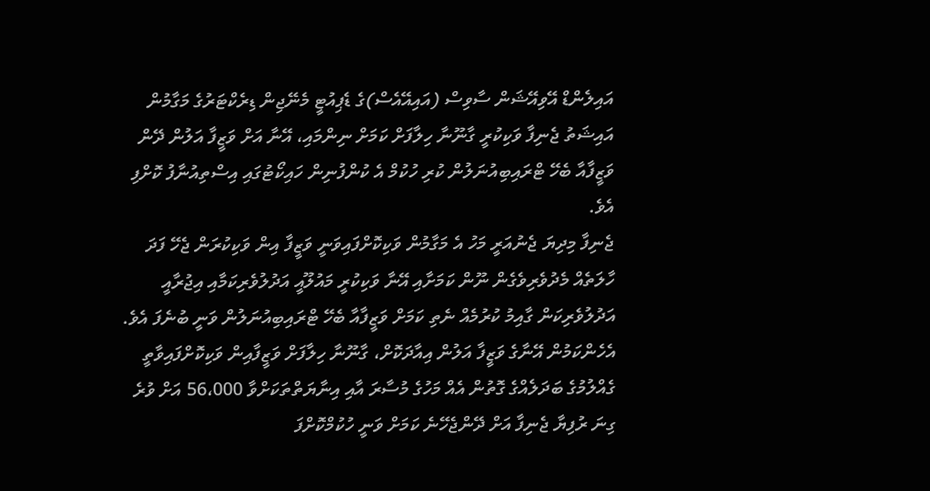އައިލެންޑް އޭވިއޭޝަން ސާވިސް (އައިއޭއެސް)ގެ ޑެޕިއުޓީ މެނޭޖިން ޑިރެކްޓަރުގެ މަގާމުން އައިޝަތު ޖެނިފާ ވަކިކުރީ ގާނޫނާ ހިލާފަށް ކަމަށް ނިންމައި، އޭނާ އަށް ވަޒީފާ އަލުން ދޭން ވަޒީފާއާ ބެހޭ ޓްރައިބިއުނަލުން ކުރި ހުކުމް އެ ކުންފުނިން ހައިކޯޓުގައި އިސްތިއުނާފު ކޮށްފި އެވެ.
ޖެނިފާ މިދިޔަ ޖެނުއަރީ މަހު އެ މަގާމުން ވަކިކޮށްފައިވަނީ ވަޒީފާ އިން ވަކިކުރަން ޖެހޭ ފަދަ ހާލަތެއް މެދުވެރިވެގެން ނޫން ކަމަށާއި އޭނާ ވަކިކުރީ މައުލޫއީ އަދުލުވެރިކަމާއި އިޖުރާއީ އަދުލުވެރިކަން ގާއިމު ކުރުމެއް ނެތި ކަމަށް ވަޒީފާއާ ބެހޭ ޓްރައިބިއުނަލުން ވަނީ ބުނެފަ އެވެ.
އެހެންކަމުން އޭނާގެ ވަޒީފާ އަލުން އިއާދަކޮށް، ގާނޫނާ ހިލާފަށް ވަޒީފާއިން ވަކިކޮށްފައިވާތީ ގެއްލުމުގެ ބަދަލެއްގެ ގޮތުން އެއް މަހުގެ މުސާރަ އާއި އިނާޔަތްތަކަށްވާ 56،000 އަށް ވުރެ ގިނަ ރުފިޔާ ޖެނިފާ އަށް ދޭންޖެހޭނެ ކަމަށް ވަނީ ހުކުމްކޮށްފަ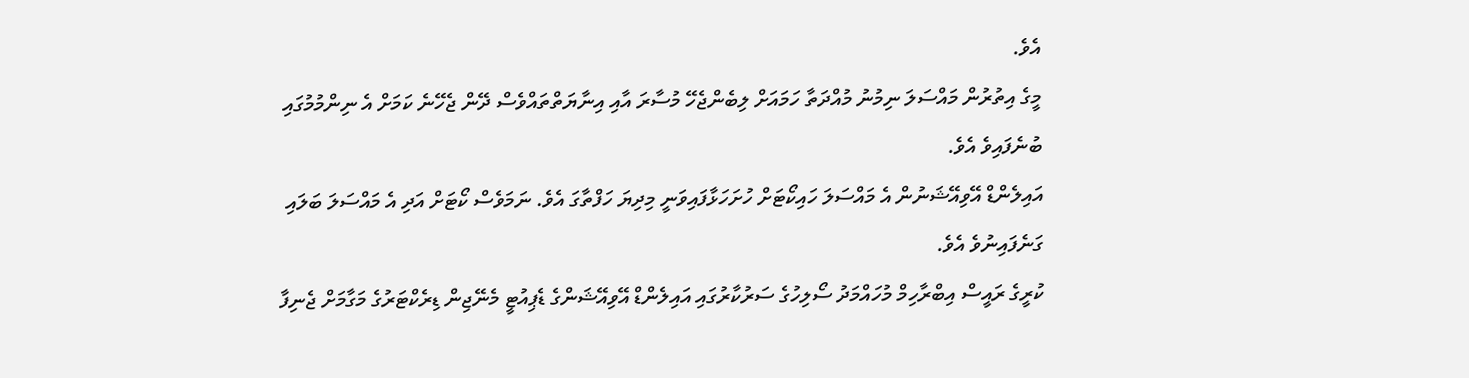އެވެ.
މީގެ އިތުރުން މައްސަލަ ނިމުނު މުއްދަތާ ހަމައަށް ލިބެންޖެހޭ މުސާރަ އާއި އިނާޔަތްތައްވެސް ދޭން ޖެހޭނެ ކަމަށް އެ ނިންމުމުގައި ބުނެފައިވެ އެވެ.
އައިލެންޑް އޭވިއޭޝަނުން އެ މައްސަލަ ހައިކޯޓަށް ހުށަހަޅާފައިވަނީ މިދިޔަ ހަފްތާގަ އެވެ. ނަމަވެސް ކޯޓަށް އަދި އެ މައްސަލަ ބަލައި ގަނެފައިނުވެ އެވެ.
ކުރީގެ ރައީސް އިބްރާހިމް މުހައްމަދު ސޯލިހުގެ ސަރުކާރުގައި އައިލެންޑް އޭވިއޭޝަންގެ ޑެޕިއުޓީ މެނޭޖިން ޑިރެކްޓަރުގެ މަގާމަށް ޖެނިފާ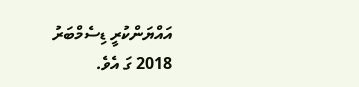އައްޔަންކުރީ ޑިސެމްބަރު 2018 ގަ އެވެ.